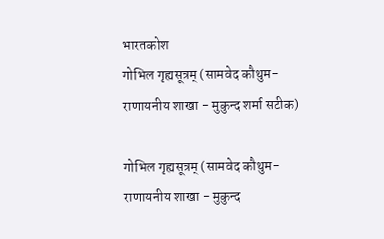भारतकोश
गोभिल गृह्यसूत्रम् (सामवेद कौथुम-राणायनीय शाखा - मुकुन्द शर्मा सटीक)

गोभिल गृह्यसूत्रम् (सामवेद कौथुम-राणायनीय शाखा - मुकुन्द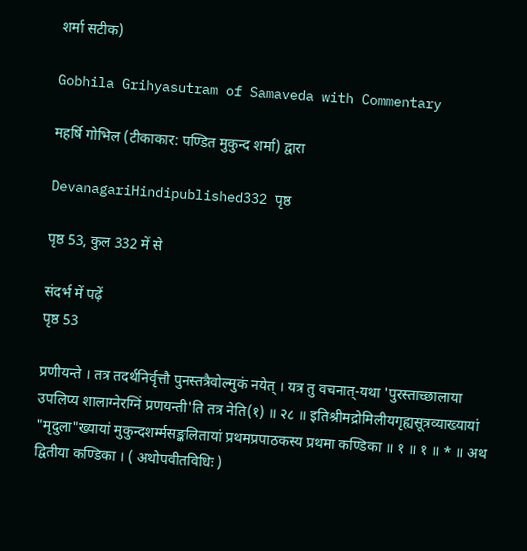शर्मा सटीक)

Gobhila Grihyasutram of Samaveda with Commentary

महर्षि गोभिल (टीकाकार: पण्डित मुकुन्द शर्मा) द्वारा

DevanagariHindipublished332 पृष्ठ

पृष्ठ 53, कुल 332 में से

संदर्भ में पढ़ें
पृष्ठ 53

प्रणीयन्ते । तत्र तदर्थनिर्वृत्तौ पुनस्तत्रैवोल्मुकं नयेत् । यत्र तु वचनात्-यथा 'पुरस्ताच्छालाया उपलिप्य शालाग्नेरग्निं प्रणयन्ती'ति तत्र नेति(१) ॥ २८ ॥ इतिश्रीमद्रोमिलीयगृह्यसूत्रव्याख्यायां "मृदुला"ख्यायां मुकुन्दशर्म्मसङ्कलितायां प्रथमप्रपाठकस्य प्रथमा कण्डिका ॥ १ ॥ १ ॥ * ॥ अथ द्वितीया कण्डिका । ( अथोपवीतविधिः )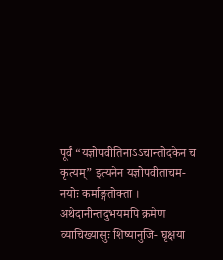पूर्वं “यज्ञोपवीतिनाऽऽचान्तोदकेन च कृत्यम्” इत्यनेन यज्ञोपवीताचम- नयोः कर्माङ्गतोक्ता । अथेदानीन्तदुभयमपि क्रमेण व्याचिख्यासुः शिष्यानुजि- घृक्षया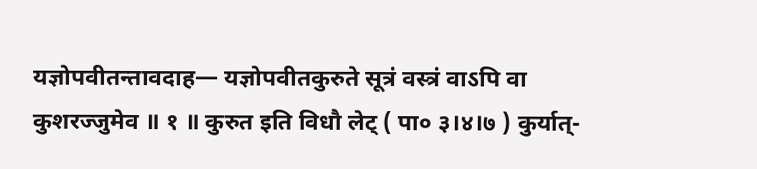यज्ञोपवीतन्तावदाह— यज्ञोपवीतकुरुते सूत्रं वस्त्रं वाऽपि वा कुशरज्जुमेव ॥ १ ॥ कुरुत इति विधौ लेट् ( पा० ३।४।७ ) कुर्यात्-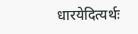धारयेदित्यर्थः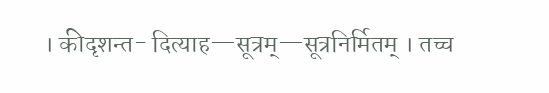। कीदृशन्त- दित्याह—सूत्रम्—सूत्रनिर्मितम् । तच्च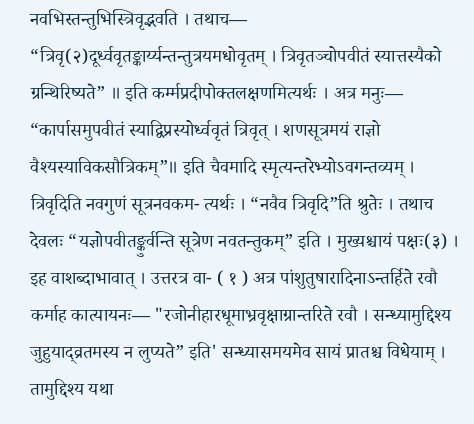नवभिस्तन्तुभिस्त्रिवृद्भवति । तथाच— “त्रिवृ(२)दूर्ध्ववृतङ्कार्य्यन्तन्तुत्रयमधोवृतम् । त्रिवृतञ्चोपवीतं स्यात्तस्यैको ग्रन्थिरिष्यते” ॥ इति कर्म्मप्रदीपोक्तलक्षणमित्यर्थः । अत्र मनुः— “कार्पासमुपवीतं स्याद्विप्रस्योर्ध्ववृतं त्रिवृत् । शणसूत्रमयं राज्ञो वैश्यस्याविकसौत्रिकम्”॥ इति चैवमादि स्मृत्यन्तरेभ्योऽवगन्तव्यम् । त्रिवृदिति नवगुणं सूत्रनवकम- त्यर्थः । “नवैव त्रिवृदि”ति श्रुतेः । तथाच देवलः “यज्ञोपवीतङ्कुर्वन्ति सूत्रेण नवतन्तुकम्” इति । मुख्यश्चायं पक्षः(३) । इह वाशब्दाभावात् । उत्तरत्र वा- ( १ ) अत्र पांशुतुषारादिनाऽन्तर्हिते रवौ कर्माह कात्यायनः— "रजोनीहारधूमाभ्रवृक्षाग्रान्तरिते रवौ । सन्ध्यामुद्दिश्य जुहुयाद्व्रतमस्य न लुप्यते” इति' सन्ध्यासमयमेव सायं प्रातश्च विधेयाम् । तामुद्दिश्य यथा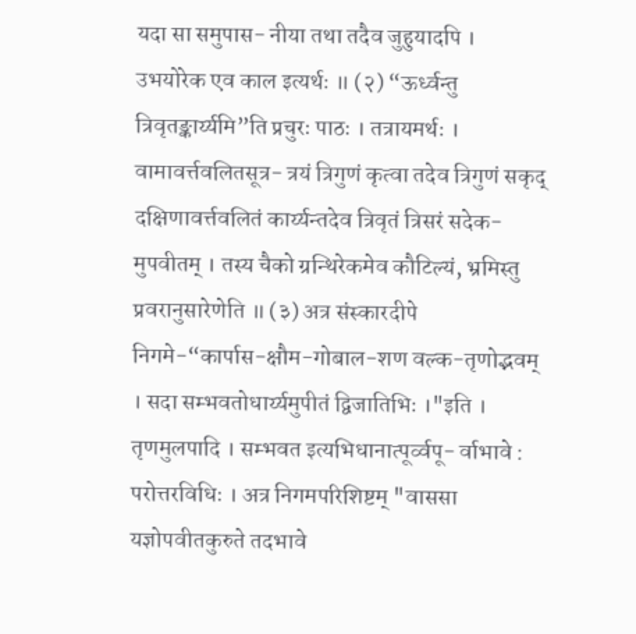यदा सा समुपास- नीया तथा तदैव जुहुयादपि । उभयोरेक एव काल इत्यर्थः ॥ (२) “ऊर्ध्वन्तु त्रिवृतङ्कार्य्यमि”ति प्रचुरः पाठः । तत्रायमर्थः । वामावर्त्तवलितसूत्र- त्रयं त्रिगुणं कृत्वा तदेव त्रिगुणं सकृद् दक्षिणावर्त्तवलितं कार्य्यन्तदेव त्रिवृतं त्रिसरं सदेक- मुपवीतम् । तस्य चैको ग्रन्थिरेकमेव कौटिल्यं, भ्रमिस्तु प्रवरानुसारेणेति ॥ (३) अत्र संस्कारदीपे निगमे-“कार्पास-क्षौम-गोबाल-शण वल्क-तृणोद्भवम् । सदा सम्भवतोधार्य्यमुपीतं द्विजातिभिः ।"इति । तृणमुलपादि । सम्भवत इत्यभिधानात्पूर्व्वपू- र्वाभावे : परोत्तरविधिः । अत्र निगमपरिशिष्टम् "वाससा यज्ञोपवीतकुरुते तदभावे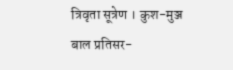त्रिवृता सूत्रेण । कुश-मुञ्ज बाल प्रतिसर-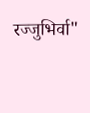रज्जुभिर्वा"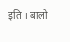इति । बालो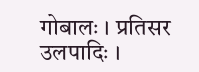गोबालः । प्रतिसर उलपादिः ।